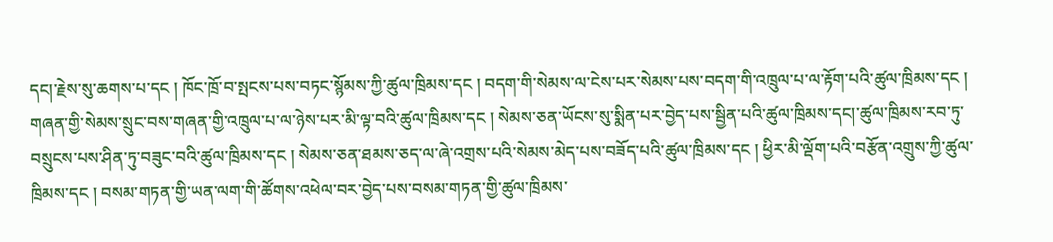དང།་རྗེས་སུ་ཆགས་པ་དང ། ཁོང་ཁྲོ་བ་སྤངས་པས་བཏང་སྙོམས་ཀྱི་ཚུལ་ཁྲིམས་དང ། བདག་གི་སེམས་ལ་ངེས་པར་སེམས་པས་བདག་གི་འཁྲུལ་པ་ལ་རྟོག་པའི་ཚུལ་ཁྲིམས་དང ། གཞན་གྱི་སེམས་སྲུང་བས་གཞན་གྱི་འཁྲུལ་པ་ལ་ཉེས་པར་མི་ལྟ་བའི་ཚུལ་ཁྲིམས་དང ། སེམས་ཅན་ཡོངས་སུ་སྨིན་པར་བྱེད་པས་སྦྱིན་པའི་ཚུལ་ཁྲིམས་དང།་ཚུལ་ཁྲིམས་རབ་ཏུ་བསྲུངས་པས་ཤིན་ཏུ་བཟུང་བའི་ཚུལ་ཁྲིམས་དང ། སེམས་ཅན་ཐམས་ཅད་ལ་ཞེ་འགྲས་པའི་སེམས་མེད་པས་བཟོད་པའི་ཚུལ་ཁྲིམས་དང ། ཕྱིར་མི་ལྡོག་པའི་བརྩོན་འགྲུས་ཀྱི་ཚུལ་ཁྲིམས་དང ། བསམ་གཏན་གྱི་ཡན་ལག་གི་ཚོགས་འཕེལ་བར་བྱེད་པས་བསམ་གཏན་གྱི་ཚུལ་ཁྲིམས་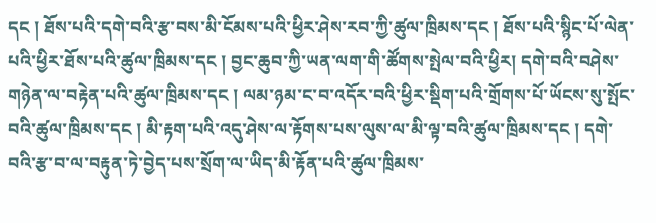དང ། ཐོས་པའི་དགེ་བའི་རྩ་བས་མི་ངོམས་པའི་ཕྱིར་ཤེས་རབ་ཀྱི་ཚུལ་ཁྲིམས་དང ། ཐོས་པའི་སྙིང་པོ་ལེན་པའི་ཕྱིར་ཐོས་པའི་ཚུལ་ཁྲིམས་དང ། བྱང་ཆུབ་ཀྱི་ཡན་ལག་གི་ཚོགས་སྤེལ་བའི་ཕྱིར། དགེ་བའི་བཤེས་གཉེན་ལ་བརྟེན་པའི་ཚུལ་ཁྲིམས་དང ། ལམ་ཉམ་ང་བ་འདོར་བའི་ཕྱིར་སྡིག་པའི་གྲོགས་པོ་ཡོངས་སུ་སྤོང་བའི་ཚུལ་ཁྲིམས་དང ། མི་རྟག་པའི་འདུ་ཤེས་ལ་རྟོགས་པས་ལུས་ལ་མི་ལྟ་བའི་ཚུལ་ཁྲིམས་དང ། དགེ་བའི་རྩ་བ་ལ་བརྟུན་ཏེ་བྱེད་པས་སྲོག་ལ་ཡིད་མི་རྟོན་པའི་ཚུལ་ཁྲིམས་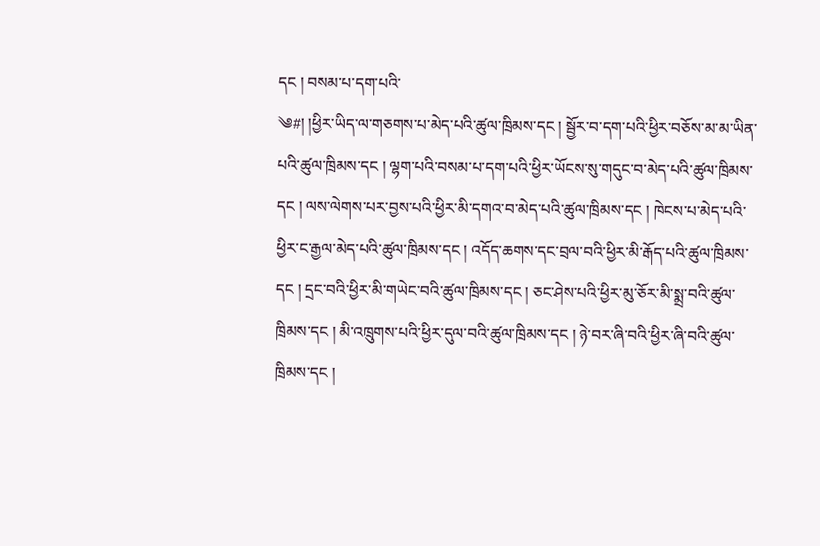དང ། བསམ་པ་དག་པའི་
༄#། །ཕྱིར་ཡིད་ལ་གཅགས་པ་མེད་པའི་ཚུལ་ཁྲིམས་དང ། སྦྱོར་བ་དག་པའི་ཕྱིར་བཅོས་མ་མ་ཡིན་པའི་ཚུལ་ཁྲིམས་དང ། ལྷག་པའི་བསམ་པ་དག་པའི་ཕྱིར་ཡོངས་སུ་གདུང་བ་མེད་པའི་ཚུལ་ཁྲིམས་དང ། ལས་ལེགས་པར་བྱས་པའི་ཕྱིར་མི་དགའ་བ་མེད་པའི་ཚུལ་ཁྲིམས་དང ། ཁེངས་པ་མེད་པའི་ཕྱིར་ང་རྒྱལ་མེད་པའི་ཚུལ་ཁྲིམས་དང ། འདོད་ཆགས་དང་བྲལ་བའི་ཕྱིར་མི་རྒོད་པའི་ཚུལ་ཁྲིམས་དང ། དྲང་བའི་ཕྱིར་མི་གཡེང་བའི་ཚུལ་ཁྲིམས་དང ། ཅང་ཤེས་པའི་ཕྱིར་མུ་ཅོར་མི་སྨྲ་བའི་ཚུལ་ཁྲིམས་དང ། མི་འཁྲུགས་པའི་ཕྱིར་དུལ་བའི་ཚུལ་ཁྲིམས་དང ། ཉེ་བར་ཞི་བའི་ཕྱིར་ཞི་བའི་ཚུལ་ཁྲིམས་དང །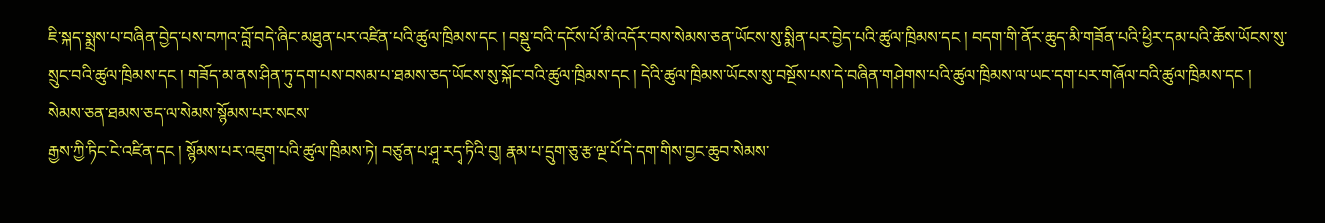ཇི་སྐད་སྨྲས་པ་བཞིན་བྱེད་པས་བཀའ་བློ་བདེ་ཞིང་མཐུན་པར་འཛིན་པའི་ཚུལ་ཁྲིམས་དང ། བསྡུ་བའི་དངོས་པོ་མི་འདོར་བས་སེམས་ཅན་ཡོངས་སུ་སྨིན་པར་བྱེད་པའི་ཚུལ་ཁྲིམས་དང ། བདག་གི་ནོར་ཆུད་མི་གཟོན་པའི་ཕྱིར་དམ་པའི་ཆོས་ཡོངས་སུ་སྲུང་བའི་ཚུལ་ཁྲིམས་དང ། གཟོད་མ་ནས་ཤིན་ཏུ་དག་པས་བསམ་པ་ཐམས་ཅད་ཡོངས་སུ་སྐོང་བའི་ཚུལ་ཁྲིམས་དང ། དེའི་ཚུལ་ཁྲིམས་ཡོངས་སུ་བསྔོས་པས་དེ་བཞིན་གཤེགས་པའི་ཚུལ་ཁྲིམས་ལ་ཡང་དག་པར་གཞོལ་བའི་ཚུལ་ཁྲིམས་དང ། སེམས་ཅན་ཐམས་ཅད་ལ་སེམས་སྙོམས་པར་སངས་
རྒྱས་ཀྱི་ཏིང་ངེ་འཛིན་དང ། སྙོམས་པར་འཇུག་པའི་ཚུལ་ཁྲིམས་ཏེ། བཙུན་པ་ཤཱ་རདྭ་ཏིའི་བུ། རྣམ་པ་དྲུག་ཅུ་རྩ་ལྔ་པོ་དེ་དག་གིས་བྱང་ཆུབ་སེམས་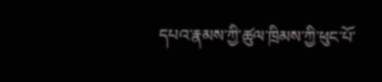དཔའ་རྣམས་ཀྱི་ཚུལ་ཁྲིམས་ཀྱི་ཕུང་པོ་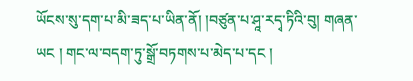ཡོངས་སུ་དག་པ་མི་ཟད་པ་ཡིན་ནོ། །བཙུན་པ་ཤཱ་རདྭ་ཏིའི་བུ། གཞན་ཡང ། གང་ལ་བདག་ཏུ་སྒྲོ་བཏགས་པ་མེད་པ་དང །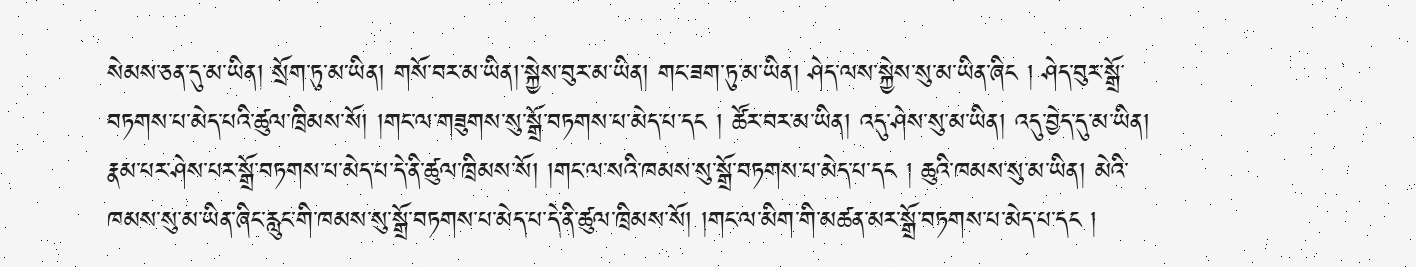སེམས་ཅན་དུ་མ་ཡིན། སྲོག་ཏུ་མ་ཡིན། གསོ་བར་མ་ཡིན།་སྐྱེས་བུར་མ་ཡིན། གང་ཟག་ཏུ་མ་ཡིན། ཤེད་ལས་སྐྱེས་སུ་མ་ཡིན་ཞིང ། ཤེད་བུར་སྒྲོ་བཏགས་པ་མེད་པའི་ཚུལ་ཁྲིམས་སོ། །གང་ལ་གཟུགས་སུ་སྒྲོ་བཏགས་པ་མེད་པ་དང ། ཚོར་བར་མ་ཡིན། འདུ་ཤེས་སུ་མ་ཡིན། འདུ་བྱེད་དུ་མ་ཡིན། རྣམ་པར་ཤེས་པར་སྒྲོ་བཏགས་པ་མེད་པ་དེ་ནི་ཚུལ་ཁྲིམས་སོ། །གང་ལ་སའི་ཁམས་སུ་སྒྲོ་བཏགས་པ་མེད་པ་དང ། ཆུའི་ཁམས་སུ་མ་ཡིན། མེའི་ཁམས་སུ་མ་ཡིན་ཞིང་རླུང་གི་ཁམས་སུ་སྒྲོ་བཏགས་པ་མེད་པ་དེ་ནི་ཚུལ་ཁྲིམས་སོ། །གང་ལ་མིག་གི་མཚན་མར་སྒྲོ་བཏགས་པ་མེད་པ་དང །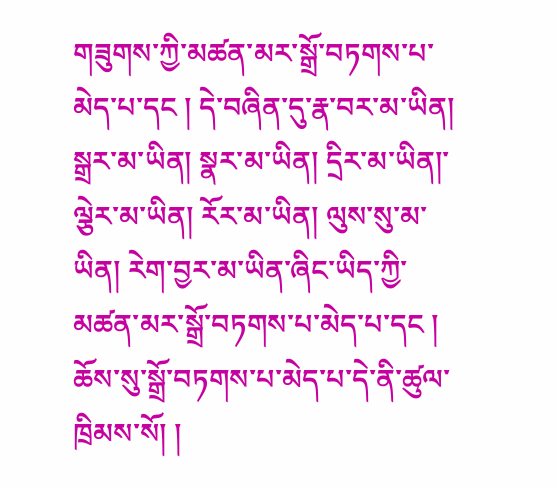གཟུགས་ཀྱི་མཚན་མར་སྒྲོ་བཏགས་པ་མེད་པ་དང ། དེ་བཞིན་དུ་རྣ་བར་མ་ཡིན། སྒྲར་མ་ཡིན། སྣར་མ་ཡིན། དྲིར་མ་ཡིན།་ལྕེར་མ་ཡིན། རོར་མ་ཡིན། ལུས་སུ་མ་ཡིན། རེག་བྱར་མ་ཡིན་ཞིང་ཡིད་ཀྱི་མཚན་མར་སྒྲོ་བཏགས་པ་མེད་པ་དང ། ཆོས་སུ་སྒྲོ་བཏགས་པ་མེད་པ་དེ་ནི་ཚུལ་ཁྲིམས་སོ། །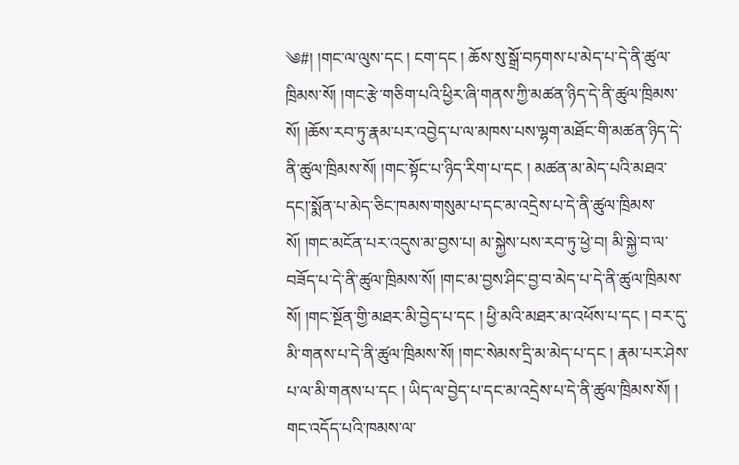༄#། །གང་ལ་ལུས་དང ། ངག་དང ། ཆོས་སུ་སྒྲོ་བཏགས་པ་མེད་པ་དེ་ནི་ཚུལ་ཁྲིམས་སོ། །གང་རྩེ་གཅིག་པའི་ཕྱིར་ཞི་གནས་ཀྱི་མཚན་ཉིད་དེ་ནི་ཚུལ་ཁྲིམས་སོ། །ཆོས་རབ་ཏུ་རྣམ་པར་འབྱེད་པ་ལ་མཁས་པས་ལྷག་མཐོང་གི་མཚན་ཉིད་དེ་ནི་ཚུལ་ཁྲིམས་སོ། །གང་སྟོང་པ་ཉིད་རིག་པ་དང ། མཚན་མ་མེད་པའི་མཐའ་དང།་སྨོན་པ་མེད་ཅིང་ཁམས་གསུམ་པ་དང་མ་འདྲེས་པ་དེ་ནི་ཚུལ་ཁྲིམས་སོ། །གང་མངོན་པར་འདུས་མ་བྱས་པ། མ་སྐྱེས་པས་རབ་ཏུ་ཕྱེ་བ། མི་སྐྱེ་བ་ལ་བཟོད་པ་དེ་ནི་ཚུལ་ཁྲིམས་སོ། །གང་མ་བྱས་ཤིང་བྱ་བ་མེད་པ་དེ་ནི་ཚུལ་ཁྲིམས་སོ། །གང་སྔོན་གྱི་མཐར་མི་བྱེད་པ་དང ། ཕྱི་མའི་མཐར་མ་འཕོས་པ་དང ། བར་དུ་མི་གནས་པ་དེ་ནི་ཚུལ་ཁྲིམས་སོ། །གང་སེམས་དྲི་མ་མེད་པ་དང ། རྣམ་པར་ཤེས་པ་ལ་མི་གནས་པ་དང ། ཡིད་ལ་བྱེད་པ་དང་མ་འདྲེས་པ་དེ་ནི་ཚུལ་ཁྲིམས་སོ། ། གང་འདོད་པའི་ཁམས་ལ་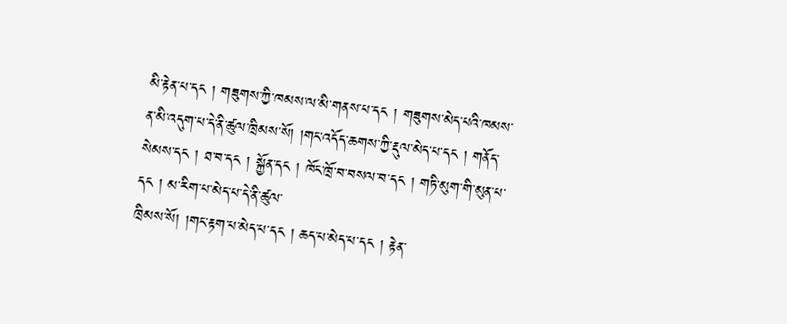མི་རྟེན་པ་དང ། གཟུགས་ཀྱི་ཁམས་ལ་མི་གནས་པ་དང ། གཟུགས་མེད་པའི་ཁམས་ན་མི་འདུག་པ་དེ་ནི་ཚུལ་ཁྲིམས་སོ། །གང་འདོད་ཆགས་ཀྱི་རྡུལ་མེད་པ་དང ། གནོད་སེམས་དང ། ཐ་བ་དང ། སྐྱོན་དང ། ཁོང་ཁྲོ་བ་བསལ་བ་དང ། གཏི་མུག་གི་མུན་པ་དང ། མ་རིག་པ་མེད་པ་དེ་ནི་ཚུལ་
ཁྲིམས་སོ། །གང་རྟག་པ་མེད་པ་དང ། ཆད་པ་མེད་པ་དང ། རྟེན་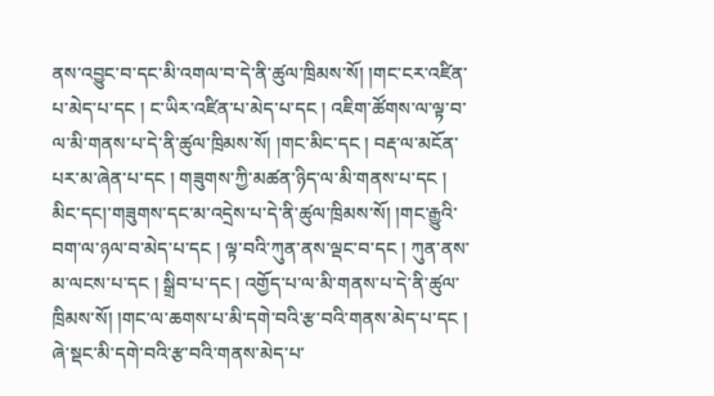ནས་འབྱུང་བ་དང་མི་འགལ་བ་དེ་ནི་ཚུལ་ཁྲིམས་སོ། །གང་ངར་འཛིན་པ་མེད་པ་དང ། ང་ཡིར་འཛིན་པ་མེད་པ་དང ། འཇིག་ཚོགས་ལ་ལྟ་བ་ལ་མི་གནས་པ་དེ་ནི་ཚུལ་ཁྲིམས་སོ། །གང་མིང་དང ། བརྡ་ལ་མངོན་པར་མ་ཞེན་པ་དང ། གཟུགས་ཀྱི་མཚན་ཉིད་ལ་མི་གནས་པ་དང ། མིང་དང།་གཟུགས་དང་མ་འདྲེས་པ་དེ་ནི་ཚུལ་ཁྲིམས་སོ། །གང་རྒྱུའི་བག་ལ་ཉལ་བ་མེད་པ་དང ། ལྟ་བའི་ཀུན་ནས་ལྡང་བ་དང ། ཀུན་ནས་མ་ལངས་པ་དང ། སྒྲིབ་པ་དང ། འགྱོད་པ་ལ་མི་གནས་པ་དེ་ནི་ཚུལ་ཁྲིམས་སོ། །གང་ལ་ཆགས་པ་མི་དགེ་བའི་རྩ་བའི་གནས་མེད་པ་དང ། ཞེ་སྡང་མི་དགེ་བའི་རྩ་བའི་གནས་མེད་པ་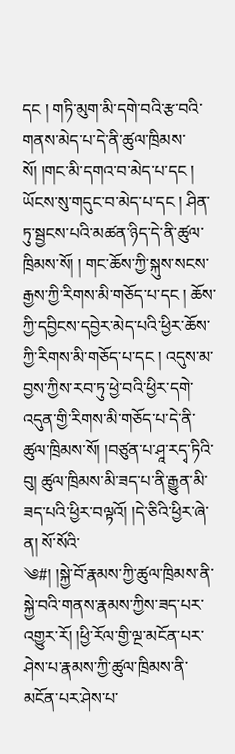དང ། གཏི་མུག་མི་དགེ་བའི་རྩ་བའི་གནས་མེད་པ་དེ་ནི་ཚུལ་ཁྲིམས་སོ། །གང་མི་དགའ་བ་མེད་པ་དང ། ཡོངས་སུ་གདུང་བ་མེད་པ་དང ། ཤིན་ཏུ་སྦྱངས་པའི་མཚན་ཉིད་དེ་ནི་ཚུལ་ཁྲིམས་སོ། ། གང་ཆོས་ཀྱི་སྐུས་སངས་རྒྱས་ཀྱི་རིགས་མི་གཅོད་པ་དང ། ཆོས་ཀྱི་དབྱིངས་དབྱེར་མེད་པའི་ཕྱིར་ཆོས་ཀྱི་རིགས་མི་གཅོད་པ་དང ། འདུས་མ་བྱས་ཀྱིས་རབ་ཏུ་ཕྱེ་བའི་ཕྱིར་དགེ་འདུན་གྱི་རིགས་མི་གཅོད་པ་དེ་ནི་ཚུལ་ཁྲིམས་སོ། །བཙུན་པ་ཤཱ་རདྭ་ཏིའི་བུ། ཚུལ་ཁྲིམས་མི་ཟད་པ་ནི་རྒྱུན་མི་ཟད་པའི་ཕྱིར་བལྟའོ། །དེ་ཅིའི་ཕྱིར་ཞེ་ན། སོ་སོའི་
༄#། །སྐྱེ་བོ་རྣམས་ཀྱི་ཚུལ་ཁྲིམས་ནི་སྐྱེ་བའི་གནས་རྣམས་ཀྱིས་ཟད་པར་འགྱུར་རོ། །ཕྱི་རོལ་གྱི་ལྔ་མངོན་པར་ཤེས་པ་རྣམས་ཀྱི་ཚུལ་ཁྲིམས་ནི་མངོན་པར་ཤེས་པ་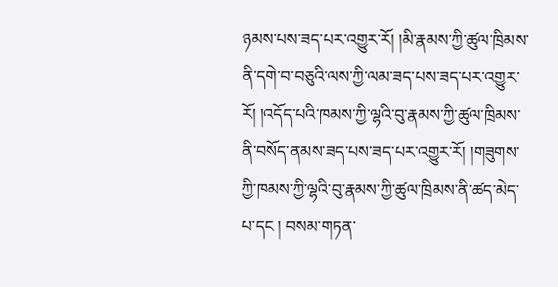ཉམས་པས་ཟད་པར་འགྱུར་རོ། །མི་རྣམས་ཀྱི་ཚུལ་ཁྲིམས་ནི་དགེ་བ་བཅུའི་ལས་ཀྱི་ལམ་ཟད་པས་ཟད་པར་འགྱུར་རོ། །འདོད་པའི་ཁམས་ཀྱི་ལྷའི་བུ་རྣམས་ཀྱི་ཚུལ་ཁྲིམས་ནི་བསོད་ནམས་ཟད་པས་ཟད་པར་འགྱུར་རོ། །གཟུགས་ཀྱི་ཁམས་ཀྱི་ལྷའི་བུ་རྣམས་ཀྱི་ཚུལ་ཁྲིམས་ནི་ཚད་མེད་པ་དང ། བསམ་གཏན་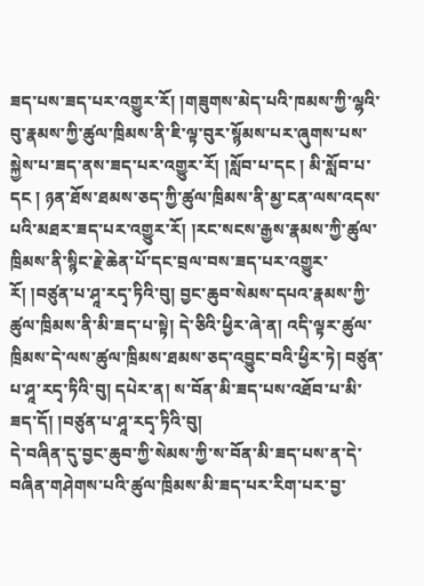ཟད་པས་ཟད་པར་འགྱུར་རོ། །གཟུགས་མེད་པའི་ཁམས་ཀྱི་ལྷའི་བུ་རྣམས་ཀྱི་ཚུལ་ཁྲིམས་ནི་ཇི་ལྟ་བུར་སྙོམས་པར་ཞུགས་པས་སྐྱེས་པ་ཟད་ནས་ཟད་པར་འགྱུར་རོ། །སློབ་པ་དང ། མི་སློབ་པ་དང ། ཉན་ཐོས་ཐམས་ཅད་ཀྱི་ཚུལ་ཁྲིམས་ནི་མྱ་ངན་ལས་འདས་པའི་མཐར་ཟད་པར་འགྱུར་རོ། །རང་སངས་རྒྱས་རྣམས་ཀྱི་ཚུལ་ཁྲིམས་ནི་སྙིང་རྗེ་ཆེན་པོ་དང་བྲལ་བས་ཟད་པར་འགྱུར་རོ། །བཙུན་པ་ཤཱ་རདྭ་ཏིའི་བུ། བྱང་ཆུབ་སེམས་དཔའ་རྣམས་ཀྱི་ཚུལ་ཁྲིམས་ནི་མི་ཟད་པ་སྟེ། དེ་ཅིའི་ཕྱིར་ཞེ་ན། འདི་ལྟར་ཚུལ་ཁྲིམས་དེ་ལས་ཚུལ་ཁྲིམས་ཐམས་ཅད་འབྱུང་བའི་ཕྱིར་ཏེ། བཙུན་པ་ཤཱ་རདྭ་ཏིའི་བུ། དཔེར་ན། ས་བོན་མི་ཟད་པས་འཐོབ་པ་མི་ཟད་དོ། །བཙུན་པ་ཤཱ་རདྭ་ཏིའི་བུ།
དེ་བཞིན་དུ་བྱང་ཆུབ་ཀྱི་སེམས་ཀྱི་ས་བོན་མི་ཟད་པས་ན་དེ་བཞིན་གཤེགས་པའི་ཚུལ་ཁྲིམས་མི་ཟད་པར་རིག་པར་བྱ་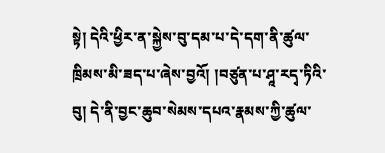སྟེ། དེའི་ཕྱིར་ན་སྐྱེས་བུ་དམ་པ་དེ་དག་ནི་ཚུལ་ཁྲིམས་མི་ཟད་པ་ཞེས་བྱའོ། །བཙུན་པ་ཤཱ་རདྭ་ཏིའི་བུ། དེ་ནི་བྱང་ཆུབ་སེམས་དཔའ་རྣམས་ཀྱི་ཚུལ་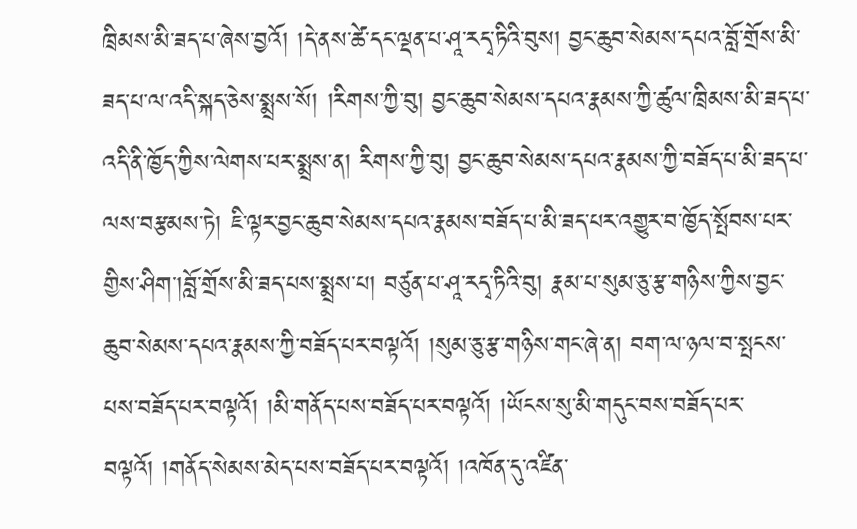ཁྲིམས་མི་ཟད་པ་ཞེས་བྱའོ། །དེ་ནས་ཚེ་དང་ལྡན་པ་ཤཱ་རདྭ་ཏིའི་བུས། བྱང་ཆུབ་སེམས་དཔའ་བློ་གྲོས་མི་ཟད་པ་ལ་འདི་སྐད་ཅེས་སྨྲས་སོ། །རིགས་ཀྱི་བུ། བྱང་ཆུབ་སེམས་དཔའ་རྣམས་ཀྱི་ཚུལ་ཁྲིམས་མི་ཟད་པ་འདི་ནི་ཁྱོད་ཀྱིས་ལེགས་པར་སྨྲས་ན། རིགས་ཀྱི་བུ། བྱང་ཆུབ་སེམས་དཔའ་རྣམས་ཀྱི་བཟོད་པ་མི་ཟད་པ་ལས་བརྩམས་ཏེ། ཇི་ལྟར་བྱང་ཆུབ་སེམས་དཔའ་རྣམས་བཟོད་པ་མི་ཟད་པར་འགྱུར་བ་ཁྱོད་སྤོབས་པར་གྱིས་ཤིག་།བློ་གྲོས་མི་ཟད་པས་སྨྲས་པ། བཙུན་པ་ཤཱ་རདྭ་ཏིའི་བུ། རྣམ་པ་སུམ་ཅུ་རྩ་གཉིས་ཀྱིས་བྱང་ཆུབ་སེམས་དཔའ་རྣམས་ཀྱི་བཟོད་པར་བལྟའོ། །སུམ་ཅུ་རྩ་གཉིས་གང་ཞེ་ན། བག་ལ་ཉལ་བ་སྤངས་པས་བཟོད་པར་བལྟའོ། །མི་གནོད་པས་བཟོད་པར་བལྟའོ། །ཡོངས་སུ་མི་གདུང་བས་བཟོད་པར་བལྟའོ། །གནོད་སེམས་མེད་པས་བཟོད་པར་བལྟའོ། །འཁོན་དུ་འཛིན་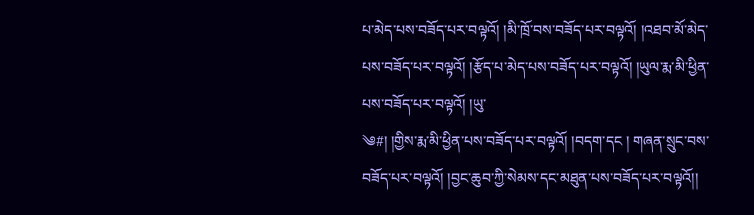པ་མེད་པས་བཟོད་པར་བལྟའོ། །མི་ཁྲོ་བས་བཟོད་པར་བལྟའོ། །འཐབ་མོ་མེད་པས་བཟོད་པར་བལྟའོ། །རྩོད་པ་མེད་པས་བཟོད་པར་བལྟའོ། །ཡུལ་རྨ་མི་ཕྱིན་པས་བཟོད་པར་བལྟའོ། །ཡུ་
༄#། །གྱིས་རྨ་མི་ཕྱིན་པས་བཟོད་པར་བལྟའོ། །བདག་དང ། གཞན་སྲུང་བས་བཟོད་པར་བལྟའོ། །བྱང་ཆུབ་ཀྱི་སེམས་དང་མཐུན་པས་བཟོད་པར་བལྟའོ།།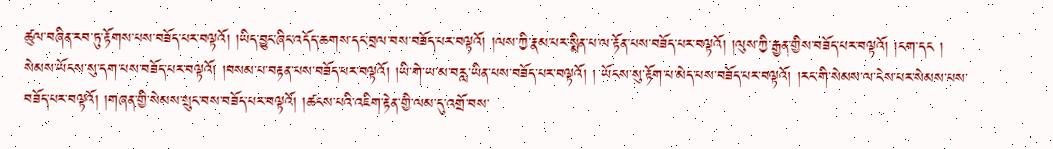ཚུལ་བཞིན་རབ་ཏུ་རྟོགས་པས་བཟོད་པར་བལྟའོ། །ཡིད་བྱུང་ཞིང་འདོད་ཆགས་དང་བྲལ་བས་བཟོད་པར་བལྟའོ། །ལས་ཀྱི་རྣམ་པར་སྨིན་པ་ལ་རྟོན་པས་བཟོད་པར་བལྟའོ། །ལུས་ཀྱི་རྒྱན་གྱིས་བཟོད་པར་བལྟའོ། །ངག་དང ། སེམས་ཡོངས་སུ་དག་པས་བཟོད་པར་བལྟའོ། །བསམ་པ་བརྟན་པས་བཟོད་པར་བལྟའོ། །ཡི་གེ་ཡ་མ་བརླ་ཡིན་པས་བཟོད་པར་བལྟའོ། ། ཡོངས་སུ་རྟོག་པ་མེད་པས་བཟོད་པར་བལྟའོ། །རང་གི་སེམས་ལ་ངེས་པར་སེམས་པས་བཟོད་པར་བལྟའོ། །གཞན་གྱི་སེམས་སྲུང་བས་བཟོད་པར་བལྟའོ། །ཚངས་པའི་འཇིག་རྟེན་གྱི་ལམ་དུ་འགྲོ་བས་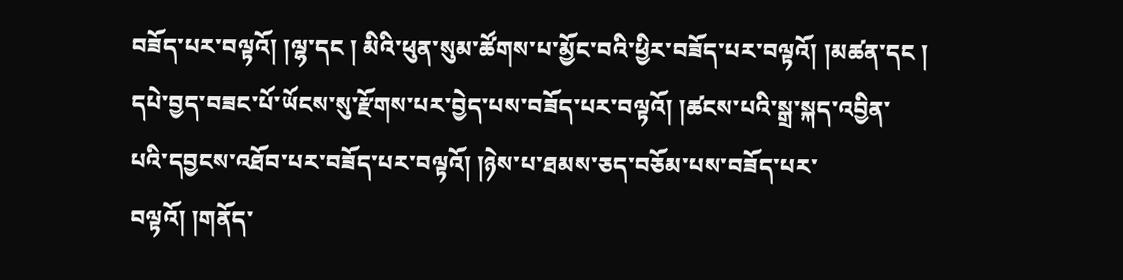བཟོད་པར་བལྟའོ། །ལྷ་དང ། མིའི་ཕུན་སུམ་ཚོགས་པ་མྱོང་བའི་ཕྱིར་བཟོད་པར་བལྟའོ། །མཚན་དང ། དཔེ་བྱད་བཟང་པོ་ཡོངས་སུ་རྫོགས་པར་བྱེད་པས་བཟོད་པར་བལྟའོ། །ཚངས་པའི་སྒྲ་སྐད་འབྱིན་པའི་དབྱངས་འཐོབ་པར་བཟོད་པར་བལྟའོ། །ཉེས་པ་ཐམས་ཅད་བཅོམ་པས་བཟོད་པར་བལྟའོ། །གནོད་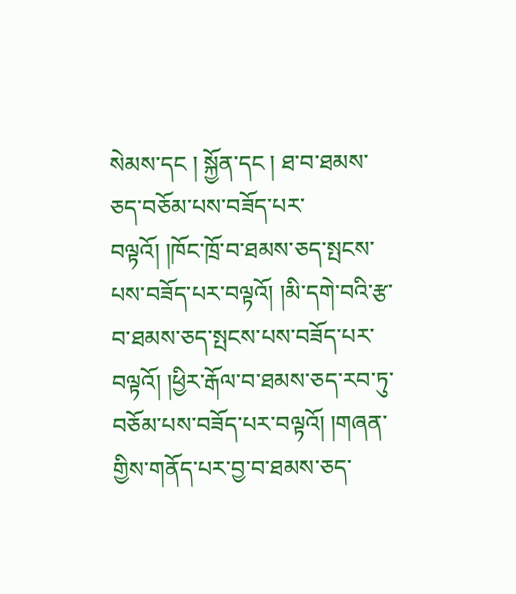སེམས་དང ། སྐྱོན་དང ། ཐ་བ་ཐམས་ཅད་བཅོམ་པས་བཟོད་པར་བལྟའོ། །ཁོང་ཁྲོ་བ་ཐམས་ཅད་སྤངས་པས་བཟོད་པར་བལྟའོ། །མི་དགེ་བའི་རྩ་བ་ཐམས་ཅད་སྤངས་པས་བཟོད་པར་
བལྟའོ། །ཕྱིར་རྒོལ་བ་ཐམས་ཅད་རབ་ཏུ་བཅོམ་པས་བཟོད་པར་བལྟའོ། །གཞན་གྱིས་གནོད་པར་བྱ་བ་ཐམས་ཅད་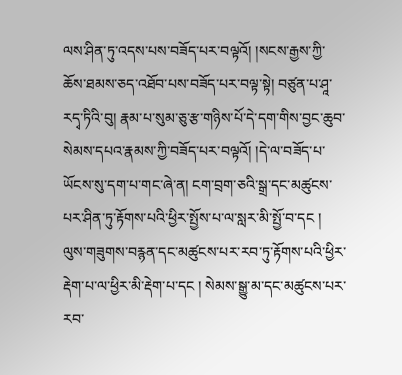ལས་ཤིན་ཏུ་འདས་པས་བཟོད་པར་བལྟའོ། །སངས་རྒྱས་ཀྱི་ཆོས་ཐམས་ཅད་འཐོབ་པས་བཟོད་པར་བལྟ་སྟེ། བཙུན་པ་ཤཱ་རདྭ་ཏིའི་བུ། རྣམ་པ་སུམ་ཅུ་རྩ་གཉིས་པོ་དེ་དག་གིས་བྱང་ཆུབ་སེམས་དཔའ་རྣམས་ཀྱི་བཟོད་པར་བལྟའོ། །དེ་ལ་བཟོད་པ་ཡོངས་སུ་དག་པ་གང་ཞེ་ན། ངག་བྲག་ཅའི་སྒྲ་དང་མཚུངས་པར་ཤིན་ཏུ་རྟོགས་པའི་ཕྱིར་སྤྱོས་པ་ལ་སླར་མི་སྤྱོ་བ་དང ། ལུས་གཟུགས་བརྙན་དང་མཚུངས་པར་རབ་ཏུ་རྟོགས་པའི་ཕྱིར་རྡེག་པ་ལ་ཕྱིར་མི་རྡེག་པ་དང ། སེམས་སྒྱུ་མ་དང་མཚུངས་པར་རབ་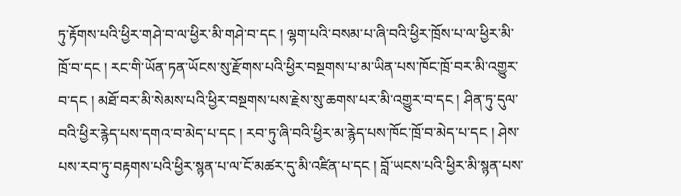ཏུ་རྟོགས་པའི་ཕྱིར་གཤེ་བ་ལ་ཕྱིར་མི་གཤེ་བ་དང ། ལྷག་པའི་བསམ་པ་ཞི་བའི་ཕྱིར་ཁྲོས་པ་ལ་ཕྱིར་མི་ཁྲོ་བ་དང ། རང་གི་ཡོན་ཏན་ཡོངས་སུ་རྫོགས་པའི་ཕྱིར་བསྔགས་པ་མ་ཡིན་པས་ཁོང་ཁྲོ་བར་མི་འགྱུར་བ་དང ། མཐོ་བར་མི་སེམས་པའི་ཕྱིར་བསྔགས་པས་རྗེས་སུ་ཆགས་པར་མི་འགྱུར་བ་དང ། ཤིན་ཏུ་དུལ་བའི་ཕྱིར་རྙེད་པས་དགའ་བ་མེད་པ་དང ། རབ་ཏུ་ཞི་བའི་ཕྱིར་མ་རྙེད་པས་ཁོང་ཁྲོ་བ་མེད་པ་དང ། ཤེས་པས་རབ་ཏུ་བརྟགས་པའི་ཕྱིར་སྙན་པ་ལ་ངོ་མཚར་དུ་མི་འཛིན་པ་དང ། བློ་ཡངས་པའི་ཕྱིར་མི་སྙན་པས་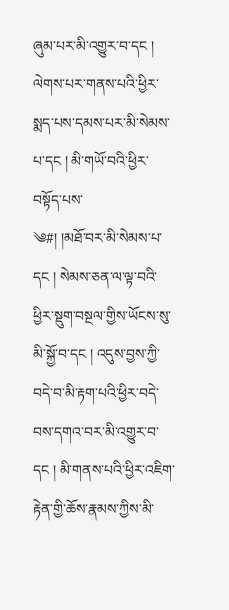ཞུམ་པར་མི་འགྱུར་བ་དང ། ལེགས་པར་གནས་པའི་ཕྱིར་སྨད་པས་དམས་པར་མི་སེམས་པ་དང ། མི་གཡོ་བའི་ཕྱིར་བསྟོད་པས་
༄#། །མཐོ་བར་མི་སེམས་པ་དང ། སེམས་ཅན་ལ་ལྟ་བའི་ཕྱིར་སྡུག་བསྔལ་གྱིས་ཡོངས་སུ་མི་སྐྱོ་བ་དང ། འདུས་བྱས་ཀྱི་བདེ་བ་མི་རྟག་པའི་ཕྱིར་བདེ་བས་དགའ་བར་མི་འགྱུར་བ་དང ། མི་གནས་པའི་ཕྱིར་འཇིག་རྟེན་གྱི་ཆོས་རྣམས་ཀྱིས་མི་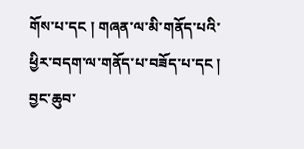གོས་པ་དང ། གཞན་ལ་མི་གནོད་པའི་ཕྱིར་བདག་ལ་གནོད་པ་བཟོད་པ་དང ། བྱང་ཆུབ་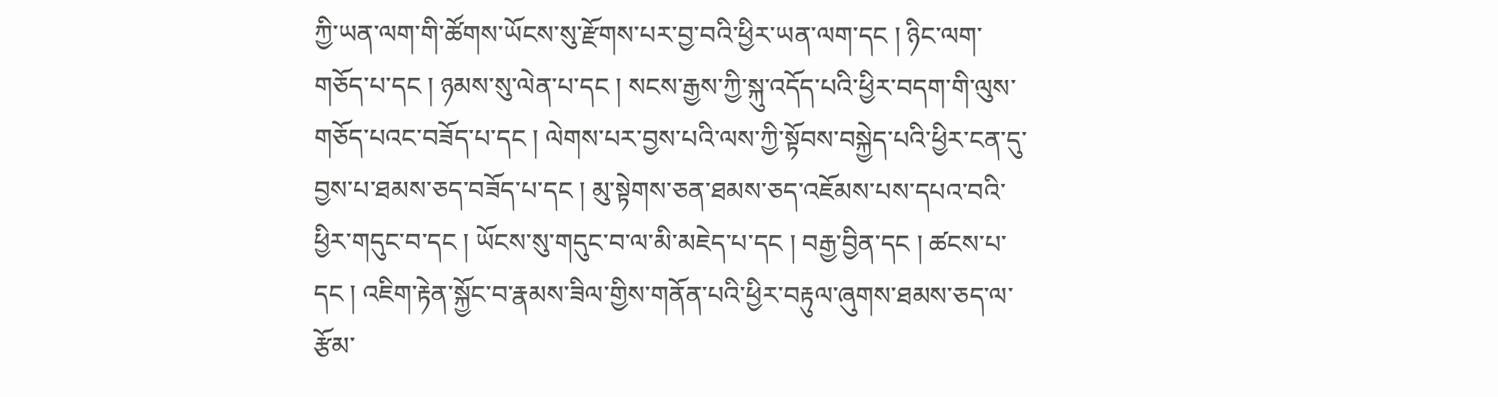ཀྱི་ཡན་ལག་གི་ཚོགས་ཡོངས་སུ་རྫོགས་པར་བྱ་བའི་ཕྱིར་ཡན་ལག་དང ། ཉིང་ལག་གཅོད་པ་དང ། ཉམས་སུ་ལེན་པ་དང ། སངས་རྒྱས་ཀྱི་སྐུ་འདོད་པའི་ཕྱིར་བདག་གི་ལུས་གཅོད་པའང་བཟོད་པ་དང ། ལེགས་པར་བྱས་པའི་ལས་ཀྱི་སྟོབས་བསྐྱེད་པའི་ཕྱིར་ངན་དུ་བྱས་པ་ཐམས་ཅད་བཟོད་པ་དང ། མུ་སྟེགས་ཅན་ཐམས་ཅད་འཇོམས་པས་དཔའ་བའི་ཕྱིར་གདུང་བ་དང ། ཡོངས་སུ་གདུང་བ་ལ་མི་མཇེད་པ་དང ། བརྒྱ་བྱིན་དང ། ཚངས་པ་དང ། འཇིག་རྟེན་སྐྱོང་བ་རྣམས་ཟིལ་གྱིས་གནོན་པའི་ཕྱིར་བརྟུལ་ཞུགས་ཐམས་ཅད་ལ་རྩོམ་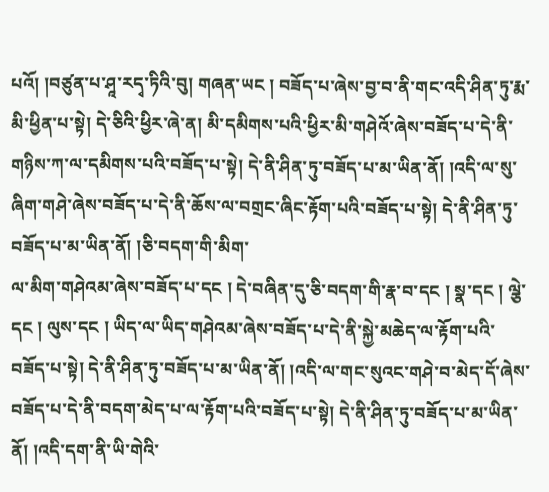པའོ། །བཙུན་པ་ཤཱ་རདྭ་ཏིའི་བུ། གཞན་ཡང ། བཟོད་པ་ཞེས་བྱ་བ་ནི་གང་འདི་ཤིན་ཏུ་རྨ་མི་ཕྱིན་པ་སྟེ། དེ་ཅིའི་ཕྱིར་ཞེ་ན། མི་དམིགས་པའི་ཕྱིར་མི་གཤེའོ་ཞེས་བཟོད་པ་དེ་ནི་གཉིས་ཀ་ལ་དམིགས་པའི་བཟོད་པ་སྟེ། དེ་ནི་ཤིན་ཏུ་བཟོད་པ་མ་ཡིན་ནོ། །འདི་ལ་སུ་ཞིག་གཤེ་ཞེས་བཟོད་པ་དེ་ནི་ཆོས་ལ་བགྲང་ཞིང་རྟོག་པའི་བཟོད་པ་སྟེ། དེ་ནི་ཤིན་ཏུ་བཟོད་པ་མ་ཡིན་ནོ། །ཅི་བདག་གི་མིག་
ལ་མིག་གཤེའམ་ཞེས་བཟོད་པ་དང ། དེ་བཞིན་དུ་ཅི་བདག་གི་རྣ་བ་དང ། སྣ་དང ། ལྕེ་དང ། ལུས་དང ། ཡིད་ལ་ཡིད་གཤེའམ་ཞེས་བཟོད་པ་དེ་ནི་སྐྱེ་མཆེད་ལ་རྟོག་པའི་བཟོད་པ་སྟེ། དེ་ནི་ཤིན་ཏུ་བཟོད་པ་མ་ཡིན་ནོ། །འདི་ལ་གང་སུའང་གཤེ་བ་མེད་དོ་ཞེས་བཟོད་པ་དེ་ནི་བདག་མེད་པ་ལ་རྟོག་པའི་བཟོད་པ་སྟེ། དེ་ནི་ཤིན་ཏུ་བཟོད་པ་མ་ཡིན་ནོ། །འདི་དག་ནི་ཡི་གེའི་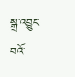སྒྲ་འབྱུང་བའོ་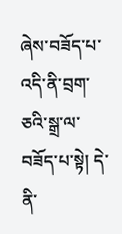ཞེས་བཟོད་པ་འདི་ནི་བྲག་ཅའི་སྒྲ་ལ་བཟོད་པ་སྟེ། དེ་ནི་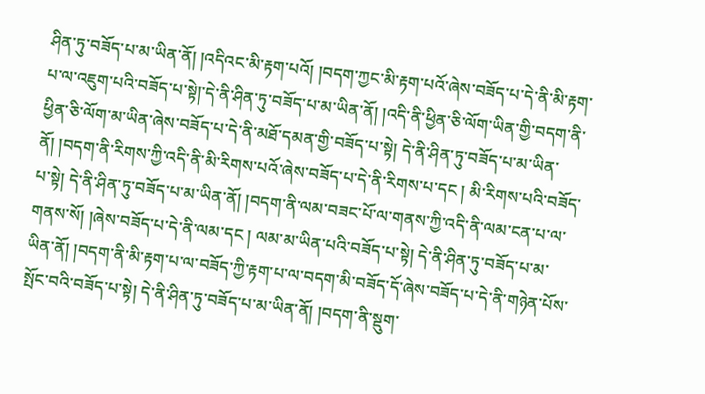ཤིན་ཏུ་བཟོད་པ་མ་ཡིན་ནོ། །འདིའང་མི་རྟག་པའོ། །བདག་ཀྱང་མི་རྟག་པའོ་ཞེས་བཟོད་པ་དེ་ནི་མི་རྟག་པ་ལ་འཇུག་པའི་བཟོད་པ་སྟེ།་དེ་ནི་ཤིན་ཏུ་བཟོད་པ་མ་ཡིན་ནོ། །འདི་ནི་ཕྱིན་ཅི་ལོག་ཡིན་གྱི་བདག་ནི་ཕྱིན་ཅི་ལོག་མ་ཡིན་ཞེས་བཟོད་པ་དེ་ནི་མཐོ་དམན་གྱི་བཟོད་པ་སྟེ། དེ་ནི་ཤིན་ཏུ་བཟོད་པ་མ་ཡིན་ནོ། །བདག་ནི་རིགས་ཀྱི་འདི་ནི་མི་རིགས་པའོ་ཞེས་བཟོད་པ་དེ་ནི་རིགས་པ་དང ། མི་རིགས་པའི་བཟོད་པ་སྟེ། དེ་ནི་ཤིན་ཏུ་བཟོད་པ་མ་ཡིན་ནོ། །བདག་ནི་ལམ་བཟང་པོ་ལ་གནས་ཀྱི་འདི་ནི་ལམ་ངན་པ་ལ་གནས་སོ། །ཞེས་བཟོད་པ་དེ་ནི་ལམ་དང ། ལམ་མ་ཡིན་པའི་བཟོད་པ་སྟེ། དེ་ནི་ཤིན་ཏུ་བཟོད་པ་མ་ཡིན་ནོ། །བདག་ནི་མི་རྟག་པ་ལ་བཟོད་ཀྱི་རྟག་པ་ལ་བདག་མི་བཟོད་དོ་ཞེས་བཟོད་པ་དེ་ནི་གཉེན་པོས་སྤོང་བའི་བཟོད་པ་སྟེ། དེ་ནི་ཤིན་ཏུ་བཟོད་པ་མ་ཡིན་ནོ། །བདག་ནི་སྡུག་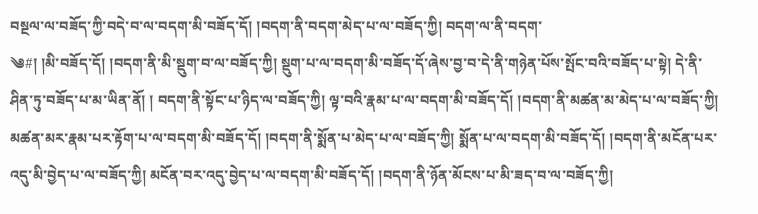བསྔལ་ལ་བཟོད་ཀྱི་བདེ་བ་ལ་བདག་མི་བཟོད་དོ། །བདག་ནི་བདག་མེད་པ་ལ་བཟོད་ཀྱི། བདག་ལ་ནི་བདག་
༄#། །མི་བཟོད་དོ། །བདག་ནི་མི་སྡུག་བ་ལ་བཟོད་ཀྱི། སྡུག་པ་ལ་བདག་མི་བཟོད་དོ་ཞེས་བྱ་བ་དེ་ནི་གཉེན་པོས་སྤོང་བའི་བཟོད་པ་སྟེ། དེ་ནི་ཤིན་ཏུ་བཟོད་པ་མ་ཡིན་ནོ། ། བདག་ནི་སྟོང་པ་ཉིད་ལ་བཟོད་ཀྱི། ལྟ་བའི་རྣམ་པ་ལ་བདག་མི་བཟོད་དོ། །བདག་ནི་མཚན་མ་མེད་པ་ལ་བཟོད་ཀྱི། མཚན་མར་རྣམ་པར་རྟོག་པ་ལ་བདག་མི་བཟོད་དོ། །བདག་ནི་སྨོན་པ་མེད་པ་ལ་བཟོད་ཀྱི། སྨོན་པ་ལ་བདག་མི་བཟོད་དོ། །བདག་ནི་མངོན་པར་འདུ་མི་བྱེད་པ་ལ་བཟོད་ཀྱི། མངོན་བར་འདུ་བྱེད་པ་ལ་བདག་མི་བཟོད་དོ། །བདག་ནི་ཉོན་མོངས་པ་མི་ཟད་བ་ལ་བཟོད་ཀྱི།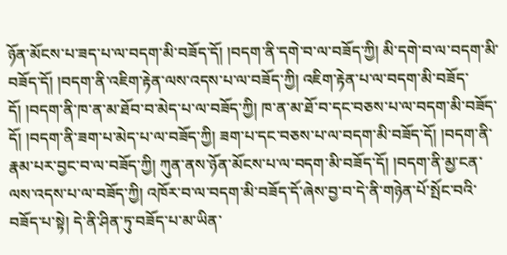ཉོན་མོངས་པ་ཟད་པ་ལ་བདག་མི་བཟོད་དོ། །བདག་ནི་དགེ་བ་ལ་བཟོད་ཀྱི། མི་དགེ་བ་ལ་བདག་མི་བཟོད་དོ། །བདག་ནི་འཇིག་རྟེན་ལས་འདས་པ་ལ་བཟོད་ཀྱི། འཇིག་རྟེན་པ་ལ་བདག་མི་བཟོད་དོ། །བདག་ནི་ཁ་ན་མ་ཐོབ་བ་མེད་པ་ལ་བཟོད་ཀྱི། ཁ་ན་མ་ཐོ་བ་དང་བཅས་པ་ལ་བདག་མི་བཟོད་དོ། །བདག་ནི་ཟག་པ་མེད་པ་ལ་བཟོད་ཀྱི། ཟག་པ་དང་བཅས་པ་ལ་བདག་མི་བཟོད་དོ། །བདག་ནི་རྣམ་པར་བྱང་བ་ལ་བཟོད་ཀྱི། ཀུན་ནས་ཉོན་མོངས་པ་ལ་བདག་མི་བཟོད་དོ། །བདག་ནི་མྱ་ངན་ལས་འདས་པ་ལ་བཟོད་ཀྱི། འཁོར་བ་ལ་བདག་མི་བཟོད་དོ་ཞེས་བྱ་བ་དེ་ནི་གཉེན་པོ་སྤོང་བའི་བཟོད་པ་སྟེ། དེ་ནི་ཤིན་ཏུ་བཟོད་པ་མ་ཡིན་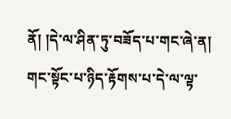ནོ། །དེ་ལ་ཤིན་ཏུ་བཟོད་པ་གང་ཞེ་ན། གང་སྟོང་པ་ཉིད་རྟོགས་པ་དེ་ལ་ལྟ་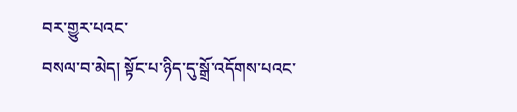བར་གྱུར་པའང་
བསལ་བ་མེད། སྟོང་པ་ཉིད་དུ་སྒྲོ་འདོགས་པའང་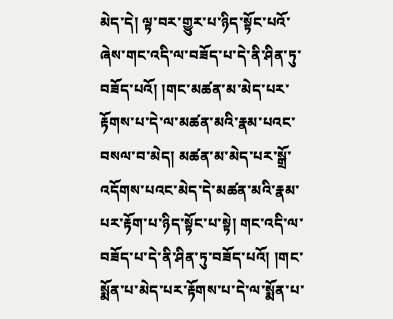མེད་དེ། ལྟ་བར་གྱུར་པ་ཉིད་སྟོང་པའོ་ཞེས་གང་འདི་ལ་བཟོད་པ་དེ་ནི་ཤིན་ཏུ་བཟོད་པའོ། །གང་མཚན་མ་མེད་པར་རྟོགས་པ་དེ་ལ་མཚན་མའི་རྣམ་པའང་བསལ་བ་མེད། མཚན་མ་མེད་པར་སྒྲོ་འདོགས་པའང་མེད་དེ་མཚན་མའི་རྣམ་པར་རྟོག་པ་ཉིད་སྟོང་པ་སྟེ། གང་འདི་ལ་བཟོད་པ་དེ་ནི་ཤིན་ཏུ་བཟོད་པའོ། །གང་སྨོན་པ་མེད་པར་རྟོགས་པ་དེ་ལ་སྨོན་པ་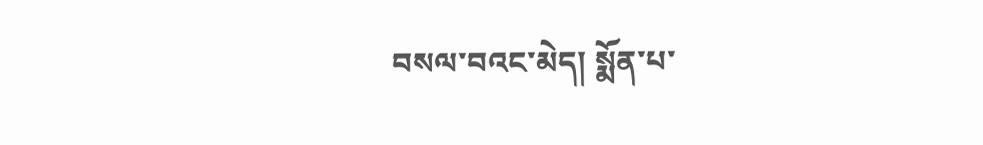བསལ་བའང་མེད། སྨོན་པ་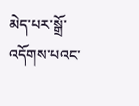མེད་པར་སྒྲོ་འདོགས་པའང་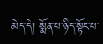མེད་དེ། སྨོན་པ་ཉིད་སྟོང་པ་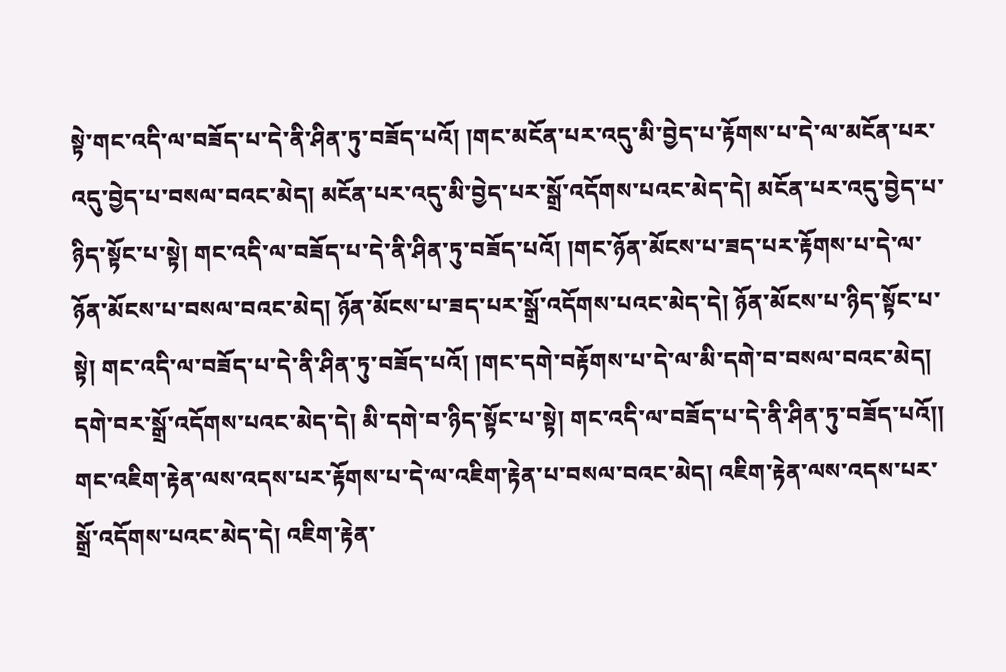སྟེ་གང་འདི་ལ་བཟོད་པ་དེ་ནི་ཤིན་ཏུ་བཟོད་པའོ། །གང་མངོན་པར་འདུ་མི་བྱེད་པ་རྟོགས་པ་དེ་ལ་མངོན་པར་འདུ་བྱེད་པ་བསལ་བའང་མེད། མངོན་པར་འདུ་མི་བྱེད་པར་སྒྲོ་འདོགས་པའང་མེད་དེ། མངོན་པར་འདུ་བྱེད་པ་ཉིད་སྟོང་པ་སྟེ། གང་འདི་ལ་བཟོད་པ་དེ་ནི་ཤིན་ཏུ་བཟོད་པའོ། །གང་ཉོན་མོངས་པ་ཟད་པར་རྟོགས་པ་དེ་ལ་ཉོན་མོངས་པ་བསལ་བའང་མེད། ཉོན་མོངས་པ་ཟད་པར་སྒྲོ་འདོགས་པའང་མེད་དེ། ཉོན་མོངས་པ་ཉིད་སྟོང་པ་སྟེ། གང་འདི་ལ་བཟོད་པ་དེ་ནི་ཤིན་ཏུ་བཟོད་པའོ། །གང་དགེ་བརྟོགས་པ་དེ་ལ་མི་དགེ་བ་བསལ་བའང་མེད། དགེ་བར་སྒྲོ་འདོགས་པའང་མེད་དེ། མི་དགེ་བ་ཉིད་སྟོང་པ་སྟེ། གང་འདི་ལ་བཟོད་པ་དེ་ནི་ཤིན་ཏུ་བཟོད་པའོ།། གང་འཇིག་རྟེན་ལས་འདས་པར་རྟོགས་པ་དེ་ལ་འཇིག་རྟེན་པ་བསལ་བའང་མེད། འཇིག་རྟེན་ལས་འདས་པར་སྒྲོ་འདོགས་པའང་མེད་དེ། འཇིག་རྟེན་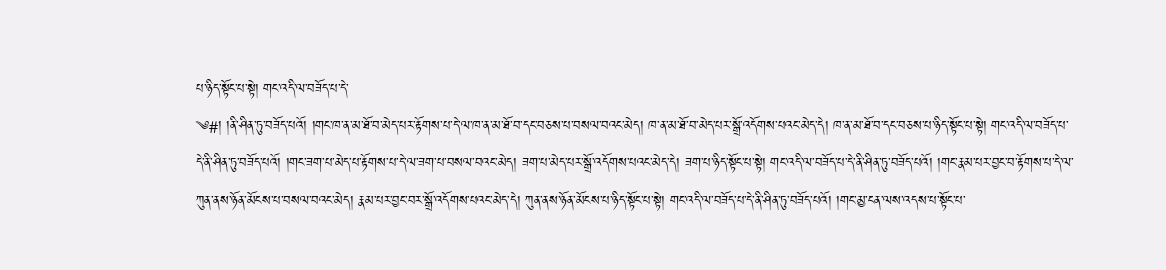པ་ཉིད་སྟོང་པ་སྟེ། གང་འདི་ལ་བཟོད་པ་དེ་
༄#། །ནི་ཤིན་ཏུ་བཟོད་པའོ། །གང་ཁ་ན་མ་ཐོ་བ་མེད་པར་རྟོགས་པ་དེ་ལ་ཁ་ན་མ་ཐོ་བ་དང་བཅས་པ་བསལ་བའང་མེད། ཁ་ན་མ་ཐོ་བ་མེད་པར་སྒྲོ་འདོགས་པའང་མེད་དེ། ཁ་ན་མ་ཐོ་བ་དང་བཅས་པ་ཉིད་སྟོང་པ་སྟེ། གང་འདི་ལ་བཟོད་པ་དེ་ནི་ཤིན་ཏུ་བཟོད་པའོ། །གང་ཟག་པ་མེད་པ་རྟོགས་པ་དེ་ལ་ཟག་པ་བསལ་བའང་མེད། ཟག་པ་མེད་པར་སྒྲོ་འདོགས་པའང་མེད་དེ། ཟག་པ་ཉིད་སྟོང་པ་སྟེ། གང་འདི་ལ་བཟོད་པ་དེ་ནི་ཤིན་ཏུ་བཟོད་པའོ། །གང་རྣམ་པར་བྱང་བ་རྟོགས་པ་དེ་ལ་ཀུན་ནས་ཉོན་མོངས་པ་བསལ་བའང་མེད། རྣམ་པར་བྱང་བར་སྒྲོ་འདོགས་པའང་མེད་དེ། ཀུན་ནས་ཉོན་མོངས་པ་ཉིད་སྟོང་པ་སྟེ། གང་འདི་ལ་བཟོད་པ་དེ་ནི་ཤིན་ཏུ་བཟོད་པའོ། །གང་མྱ་ངན་ལས་འདས་པ་སྟོང་པ་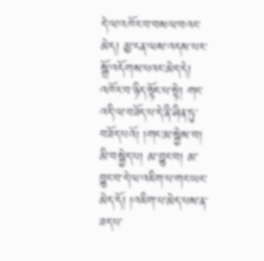དེ་ལ་འཁོར་བ་བསལ་བའང་མེད། མྱ་ངན་ལས་འདས་པར་སྒྲོ་འདོགས་པའང་མེད་དེ། འཁོར་བ་ཉིད་སྟོང་པ་སྟེ། གང་འདི་ལ་བཟོད་པ་དེ་ནི་ཤིན་ཏུ་བཟོད་པའོ། །གང་མ་སྐྱེས་བ། མི་བསྐྱེད་པ། མ་བྱུང་བ། མ་བྱུང་བ་དེ་ལ་འཇིག་པ་གང་ཡང་མེད་དོ། །འཇིག་པ་མེད་པས་ན་ཟད་པ་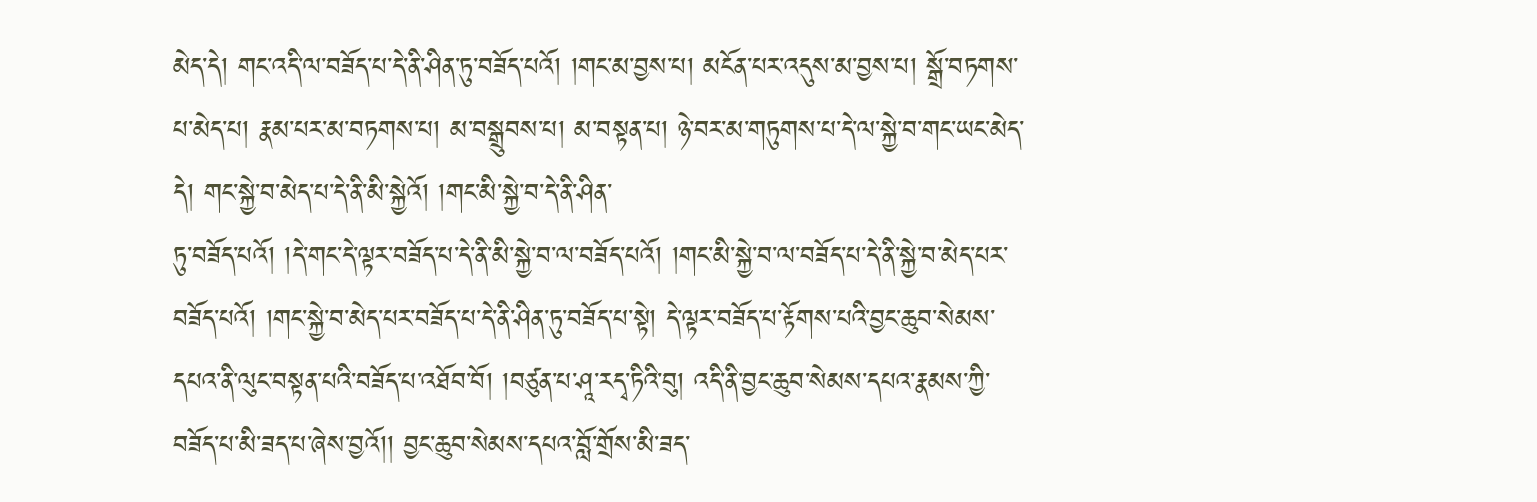མེད་དེ། གང་འདི་ལ་བཟོད་པ་དེ་ནི་ཤིན་ཏུ་བཟོད་པའོ། །གང་མ་བྱས་པ། མངོན་པར་འདུས་མ་བྱས་པ། སྒྲོ་བཏགས་པ་མེད་པ། རྣམ་པར་མ་བཏགས་པ། མ་བསྒྲུབས་པ། མ་བསྟན་པ། ཉེ་བར་མ་གཏུགས་པ་དེ་ལ་སྐྱེ་བ་གང་ཡང་མེད་དེ། གང་སྐྱེ་བ་མེད་པ་དེ་ནི་མི་སྐྱེའོ། །གང་མི་སྐྱེ་བ་དེ་ནི་ཤིན་
ཏུ་བཟོད་པའོ། །དེ་གང་དེ་ལྟར་བཟོད་པ་དེ་ནི་མི་སྐྱེ་བ་ལ་བཟོད་པའོ། །གང་མི་སྐྱེ་བ་ལ་བཟོད་པ་དེ་ནི་སྐྱེ་བ་མེད་པར་བཟོད་པའོ། །གང་སྐྱེ་བ་མེད་པར་བཟོད་པ་དེ་ནི་ཤིན་ཏུ་བཟོད་པ་སྟེ། དེ་ལྟར་བཟོད་པ་རྟོགས་པའི་བྱང་ཆུབ་སེམས་དཔའ་ནི་ལུང་བསྟན་པའི་བཟོད་པ་འཐོབ་བོ། །བཙུན་པ་ཤཱ་རདྭ་ཏིའི་བུ། འདི་ནི་བྱང་ཆུབ་སེམས་དཔའ་རྣམས་ཀྱི་བཟོད་པ་མི་ཟད་པ་ཞེས་བྱའོ།། བྱང་ཆུབ་སེམས་དཔའ་བློ་གྲོས་མི་ཟད་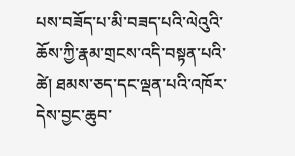པས་བཟོད་པ་མི་བཟད་པའི་ལེའུའི་ཆོས་ཀྱི་རྣམ་གྲངས་འདི་བསྟན་པའི་ཚེ། ཐམས་ཅད་དང་ལྡན་པའི་འཁོར་དེས་བྱང་ཆུབ་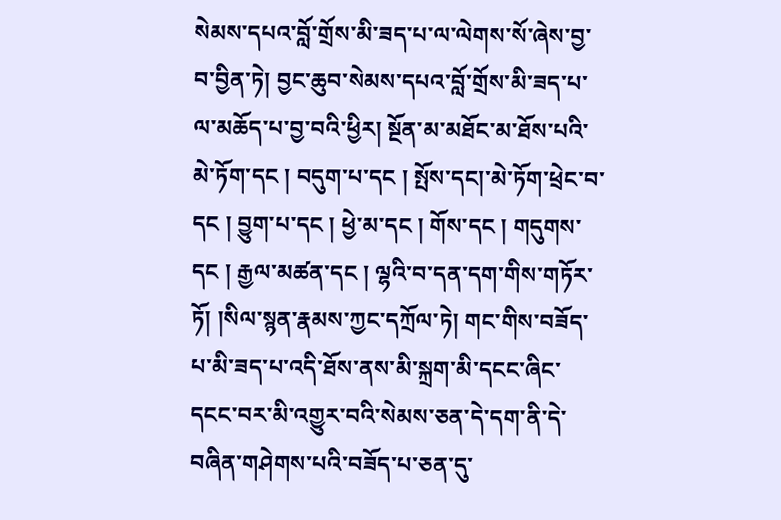སེམས་དཔའ་བློ་གྲོས་མི་ཟད་པ་ལ་ལེགས་སོ་ཞེས་བྱ་བ་བྱིན་ཏེ། བྱང་ཆུབ་སེམས་དཔའ་བློ་གྲོས་མི་ཟད་པ་ལ་མཆོད་པ་བྱ་བའི་ཕྱིར། སྔོན་མ་མཐོང་མ་ཐོས་པའི་མེ་ཏོག་དང ། བདུག་པ་དང ། སྤོས་དང།་མེ་ཏོག་ཕྲེང་བ་དང ། བྱུག་པ་དང ། ཕྱེ་མ་དང ། གོས་དང ། གདུགས་དང ། རྒྱལ་མཚན་དང ། ལྷའི་བ་དན་དག་གིས་གཏོར་ཏོ། །སིལ་སྙན་རྣམས་ཀྱང་དཀྲོལ་ཏེ། གང་གིས་བཟོད་པ་མི་ཟད་པ་འདི་ཐོས་ནས་མི་སྐྲག་མི་དངང་ཞིང་དངང་བར་མི་འགྱུར་བའི་སེམས་ཅན་དེ་དག་ནི་དེ་བཞིན་གཤེགས་པའི་བཟོད་པ་ཅན་དུ་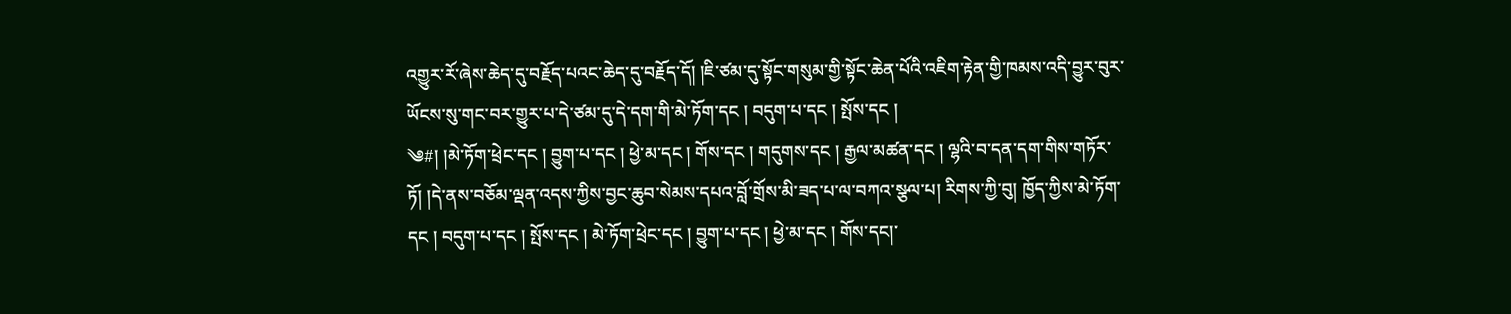འགྱུར་རོ་ཞེས་ཆེད་དུ་བརྗོད་པའང་ཆེད་དུ་བརྗོད་དོ། །ཇི་ཙམ་དུ་སྟོང་གསུམ་གྱི་སྟོང་ཆེན་པོའི་འཇིག་རྟེན་གྱི་ཁམས་འདི་བྱུར་བུར་ཡོངས་སུ་གང་བར་གྱུར་པ་དེ་ཙམ་དུ་དེ་དག་གི་མེ་ཏོག་དང ། བདུག་པ་དང ། སྤོས་དང །
༄#། །མེ་ཏོག་ཕྲེང་དང ། བྱུག་པ་དང ། ཕྱེ་མ་དང ། གོས་དང ། གདུགས་དང ། རྒྱལ་མཚན་དང ། ལྷའི་བ་དན་དག་གིས་གཏོར་ཏོ། །དེ་ནས་བཅོམ་ལྡན་འདས་ཀྱིས་བྱང་ཆུབ་སེམས་དཔའ་བློ་གྲོས་མི་ཟད་པ་ལ་བཀའ་སྩལ་པ། རིགས་ཀྱི་བུ། ཁྱོད་ཀྱིས་མེ་ཏོག་དང ། བདུག་པ་དང ། སྤོས་དང ། མེ་ཏོག་ཕྲེང་དང ། བྱུག་པ་དང ། ཕྱེ་མ་དང ། གོས་དང།་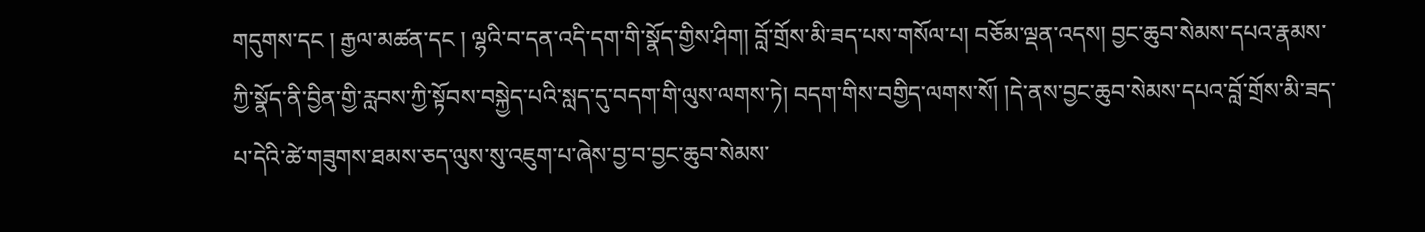གདུགས་དང ། རྒྱལ་མཚན་དང ། ལྷའི་བ་དན་འདི་དག་གི་སྣོད་གྱིས་ཤིག། བློ་གྲོས་མི་ཟད་པས་གསོལ་པ། བཅོམ་ལྡན་འདས། བྱང་ཆུབ་སེམས་དཔའ་རྣམས་ཀྱི་སྣོད་ནི་བྱིན་གྱི་རླབས་ཀྱི་སྟོབས་བསྐྱེད་པའི་སླད་དུ་བདག་གི་ལུས་ལགས་ཏེ། བདག་གིས་བགྱིད་ལགས་སོ། །དེ་ནས་བྱང་ཆུབ་སེམས་དཔའ་བློ་གྲོས་མི་ཟད་པ་དེའི་ཚེ་གཟུགས་ཐམས་ཅད་ལུས་སུ་འཇུག་པ་ཞེས་བྱ་བ་བྱང་ཆུབ་སེམས་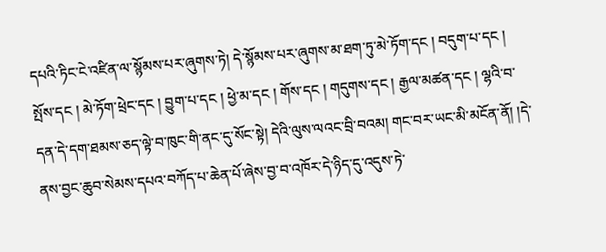དཔའི་ཏིང་ངེ་འཛིན་ལ་སྙོམས་པར་ཞུགས་ཏེ། དེ་སྙོམས་པར་ཞུགས་མ་ཐག་ཏུ་མེ་ཏོག་དང ། བདུག་པ་དང ། སྤོས་དང ། མེ་ཏོག་ཕྲེང་དང ། བྱུག་པ་དང ། ཕྱེ་མ་དང ། གོས་དང ། གདུགས་དང ། རྒྱལ་མཚན་དང ། ལྷའི་བ་དན་དེ་དག་ཐམས་ཅད་ལྟེ་བ་ཁུང་གི་ནང་དུ་སོང་སྟེ། དེའི་ལུས་ལའང་བྲི་བའམ། གང་བར་ཡང་མི་མངོན་ནོ། །དེ་ནས་བྱང་ཆུབ་སེམས་དཔའ་བཀོད་པ་ཆེན་པོ་ཞེས་བྱ་བ་འཁོར་དེ་ཉིད་དུ་འདུས་ཏེ་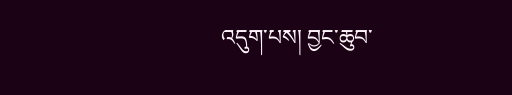འདུག་པས། བྱང་ཆུབ་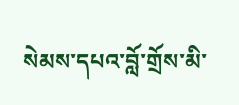སེམས་དཔའ་བློ་གྲོས་མི་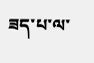ཟད་པ་ལ་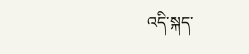འདི་སྐད་